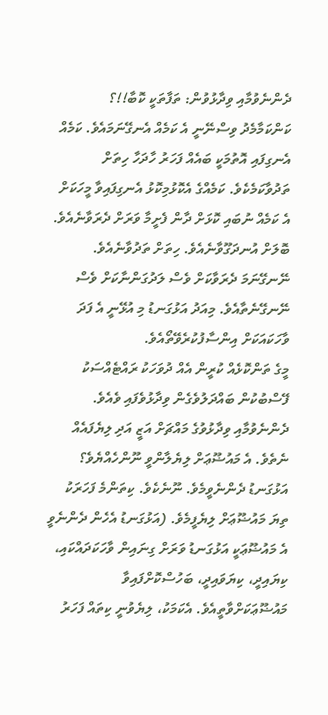ދެންނެވުމާއި ވިދާޅުވުން: ތަފާތަކީ ކޮބާ!!؟
ކަންކަމާމެދު ވިސްނޭނީ އެ ކަމެއް އެނގޭނަމައެވެ. ކަމެއް އެނގިފައި އޮތުމަކީ ބައެއް ފަހަރު ހާދަހާ ހިތަށް ތަދުވާކަމެކެވެ. ކަމެއްގެ އެކޮޅުމިކޮޅު އެނގިފައިވާ މީހަކަށް އެ ކަމެއް ނުބައި ކޮޅަށް ދާން ފެށީމާ ވަރަށް ދެރަވާނެއެވެ. ބޮލަށް އުނދަގޫވާނެއެވެ. ހިތަށް ތަދުވާނެއެވެ. ނޭނގޭނަމަ ދެރަވާކަށް ވެސް ލަދުގަންނާކަށް ވެސް ނޭނގޭނެތާއެވެ. މިއަދު އަޅުގަނޑު މި އުޅޭނީ އެ ފަދަ ވާހަކައަކަށް އިންސާފުކުރެވޭތޯއެވެ.
މީގެ ތަންކޮޅެއް ކުރީން އެއް ދުވަހަކު ރައްޓެއްސަކު ފޭސްބުކުން ބައްދަލުވެގެން ވިދާޅުވެފައި ވެއެވެ. ދެންނެވުމާއި ވިދާޅުވުގެ މައްޗަށް އަޒީ އަދި ލިޔެފައެއް ނެތެވެ. އެ މައުޟޫޢަށް ލިޔެލާންވީ ނޫންހެއްޔެވެ؟ އަޅުގަނޑު ދެންނެވީމެވެ. ނޫނެކެވެ. ކިތަންމެ ފަހަރަކު ތިޔަ މައުޟޫޢަށް ލިޔެފީމެވެ. (އަޅުގަނޑު އެހެން ދެންނެވީ އެ މައުޟޫޢަކީ އަޅުގަނޑު ވަރަށް ގިނައިން ވާހަކަދައްކައި، ކިޔައިދީ، ކިޔަވައިދީ، ބަހުސްކޮށްފައިވާ މައުޟޫޢަކަށްވާތީއެވެ. އެކަމަކު، ލިޔެވުނީ ކިތައް ފަހަރު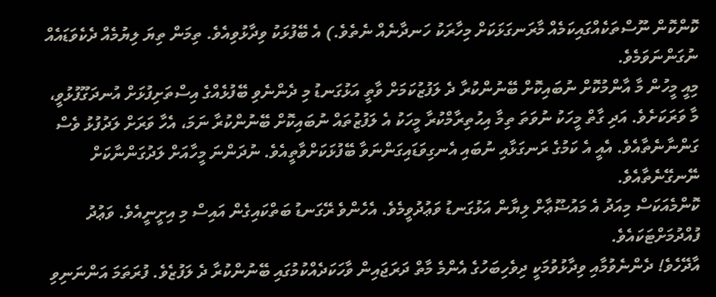ކޮންކޮން ނޫސްތަކެއްގައިކަމެއް މާރަނގަޅަކަށް މިހާރަކު ހަނދާނެއް ނެތެވެ.) އެ ބޭފުޅަކު ވިދާޅުވިއެވެ. ތިމަން ތިޔަ ލިޔުމެއް ދެކެވަޑައެއް ނުގަންނަވަމެވެ.
މިއީ މީހުން މާ އާންމުކޮށް ނުބައިކޮށް ބޭނުންކުރާ ދެ ލަފުޒުކަމަށް ވާތީ އަޅުގަނޑު މި ދެންނެވި ބޭފުޅެއްގެ އިސްތަށިފުޅަށް އުނދަގޫފުޅުވީ، މާ ވަރަކަށެވެ. އަދި ގާތް މީހަކު ނުވަތަ ތިމާ އިޙުތިރާމްކުރާ މީހަކު އެ ލަފުޒުތައް ނުބައިކޮށް ބޭނުންކުރާ ނަމަ، އެހާ ވަރަށް ލަދުފުޅު ވެސް ގަންނާނެތާއެވެ. އެއީ އެ ކަމުގެ ރަނގަޅާއި ނުބައި އެނގިވަޑައިގަންނަވާ ބޭފުޅަކަށްވާތީއެވެ. ނުދަންނަ މީހާއަށް ލަދުގަންނާކަށް ނޭނގޭނެތާއެވެ.
ކޮންމެއަކަސް މިއަދު އެ މައުޟޫޢާށް ލިޔާން އަޅުގަނޑު ވަޢުދުވީމެވެ. އެހެންވެ ރޭގަނޑު ބަތްކައިގެން އައިސް މި އިށީނީއެވެ. ވަޢުދު ފުއްދުމަށްޓަކައެވެ.
އާދޭހެވެ! ދެންނެވުމާއި ވިދާޅުވުމަކީ ދިވެހިބަހުގެ އެންމެ މާތް ދަރަޖައިން ވާހަކަދެއްކުމުގައި ބޭނުންކުރާ ދެ ލަފުޒެވެ. ފުރަތަމަ އަންނަނިވި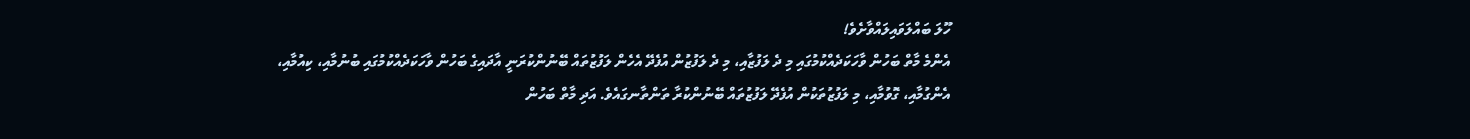ހޫލަ ބައްލަވައިލައްވާށެވެ!
އެންމެ މާތް ބަހުން ވާހަކަދެއްކުމުގައި މި ދެ ލަފުޒާއި، މި ދެ ލަފުޒުން އުފެދޭ އެހެން ލަފުޒުތައް ބޭނުންކުރަނީ އާދައިގެ ބަހުން ވާހަކަދެއްކުމުގައި ބުނުމާއި، ކިއުމާއި، އެންގުމާއި، ގޮވުމާއި، މި ލަފުޒުތަކުން އުފެދޭ ލަފުޒުތައް ބޭނުންކުރާ ތަންތާނގައެވެ. އަދި މާތް ބަހުން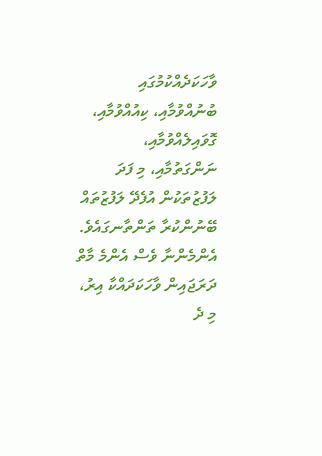ވާހަކަދެއްކުމުގައި ބުނުއްވުމާއި، ކިއުއްވުމާއި، ގޮވައިލެއްވުމާއި، ނަންގަތުމާއި، މި ފަދަ ލަފުޒުތަކުން އުފެދޭ ލަފުޒުތައް ބޭނުންކުރާ ތަންތާނގައެވެ.
އެންމެންނާ ވެސް އެންމެ މާތް ދަރަޖައިން ވާހަކަދައްކާ އިރު، މި ދެ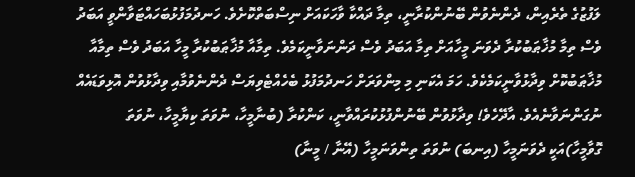ލަފުޒުގެ ތެރެއިން، ދެންނެވުން ބޭނުންކުރާނީ، ތިމާ ދައްކާ ވާހަކައަށް ނިސްބަތްކޮށެވެ. ހަނދުމަފުޅުބަހައްޓަވާންވީ އަބަދު ވެސް ތިމާ މުޚާޠަބުކުރާ ދެވަނަ މީހާއަށް ތިމާ އަބަދު ވެސް ދަންނަވާނީކަމެވެ. ތިމާއާ މުޚާޠަބުކުރާ މީހާ އަބަދު ވެސް ތިމާއާ މުޚާޠަބުކޮށް ވިދާޅުވާނީކަމެކެވެ. ހަމަ އެކަނި މި މިންވަރަށް ހަނދުމަފުޅު ބެހެއްޓެވިޔަސް ދެންނެވުމާއި ވިދާޅުވުން އޮޅިވަޑައެއް ނުގަންނަވާނެއެވެ. އާދޭހެވެ! ވިދާޅުވުން ބޭނުންފުޅުކުރައްވާނީ، ކަންކުރާ (ބުނާމީހާ، ނުވަތަ ކިޔާމީހާ، ނުވަތަ ގޮވާމީހާ)އަކީ ދެވަނަމީހާ (އިނބަ) ނުވަތަ ތިންވަނަމީހާ (އޭނާ / މީނާ)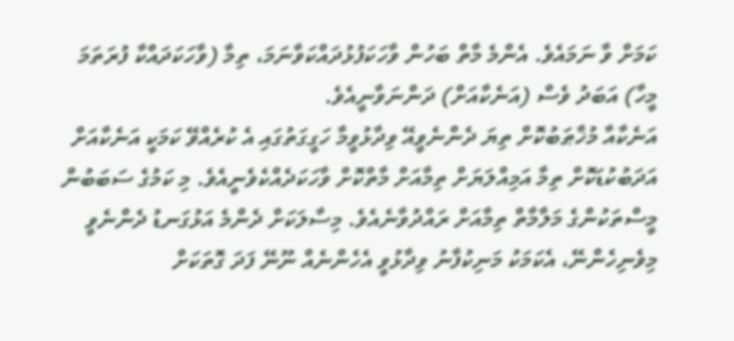ކަމަށް ވާ ނަމައެވެ. އެންމެ މާތް ބަހުން ވާހަކަފުޅުދައްކަވާނަމަ، ތިމާ (ވާހަކަދައްކާ ފުރަތަމަ މީހާ) އަބަދު ވެސް (އަނެކާއަށް) ދަންނަވާނީއެވެ.
އަނެކާއާ މުޚާޠަބުކޮށް ތިޔަ ދެންނެވީއޭ ވިދާޅުވީމާ ހަގީގަތުގައި އެ ކުރެއްވޭ ކަމަކީ އަނެކާއަށް އަދަބުކުޑަކޮށް ތިމާ އަމިއްލަޔަށް ތިމާއަށް މާތްކޮށް ވާހަކަދެއްކެވެނީއެވެ. މި ކަމުގެ ސަބަބުން މީސްތަކުންގެ މަލާމާތް ތިމާއަށް ރައްދުވާނެއެވެ. މިސާލަކަށް ދެންމެ އަޅުގަނޑު ދެންނެވީ މިވެނިހެންނޭ، އެކަމަކު މަނިކުފާނު ވިދާޅުވީ އެހެންނެއް ނޫނޭ ފަދަ ގޮތަކަށް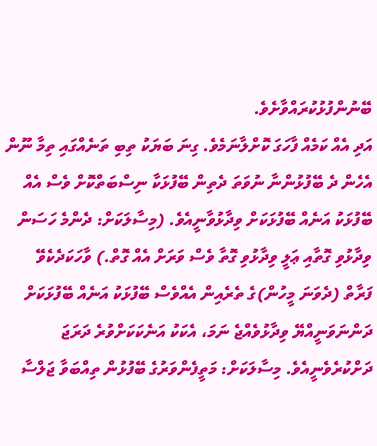ބޭނުންފުޅުކުރައްވާށެވެ.
އަދި އެއް ކަމެއް ފާހަގަ ކޮށްލާނަމެވެ. ގިނަ ބަޔަކު ތިބި ތަނެއްގައި ތިމާ ނޫން އެހެން ދެ ބޭފުޅުންނާ ނުވަތަ ދެތިން ބޭފުޅަކާ ނިސްބަތްކޮށް ވެސް އެއް ބޭފުޅަކު އަނެއް ބޭފުޅަކަށް ވިދާޅުވާނީއެވެ. (މިސާލަކަށް: ދެންމެ ހަސަން ވިދާޅުވި ގޮތާއި ޢަލީ ވިދާޅުވި ގޮތާ ވެސް ވަރަށް އެއް ގޮތް.) ވާހަކަދެކެވޭ ފަރާތް (ދެވަނަ މީހުން)ގެ ތެރެއިން އެއްވެސް ބޭފުޅަކު އަނެއް ބޭފުޅަކަށް ދަންނަވަނީއްޔޭ ވިދާޅުވެއްޖެ ނަމަ، އެކަކު އަނެކަކަށްވުރެ ދަރަޖަ ދަށްކުރެވެނީއެވެ. މިސާލަކަށް: މަތީފެންވަރުގެ ބޭފުޅުން ތިއްބަވާ ޖަލްސާ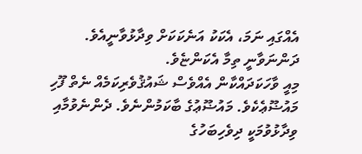އެއްގައި ނަމަ، އެކަކު އަނެކަކަށް ވިދާޅުވާނީއެވެ. ދަންނަވާނީ ތިމާ އެކަންޏެވެ.
މިއީ ވާހަކަދައްކާން އެއްވެސް ޝައުޤުވެރިކަމެއް ނެތް ފޫހި މައުޟޫޢެކެވެ. މައުޟޫޢުގެ ބާކަމުންނެވެ. ދެންނެވުމާއި ވިދާޅުވުމަކީ ދިވެހިބަހުގެ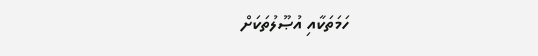ހަމަތަކާއި އުޞޫލުތަކަށް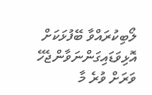ލޯބިކުރައްވާ ބޭފުޅަކަށް އޮޅިވަޑައިގަންނަވާންޖެހޭ ވަރަށް ވުރެ މާ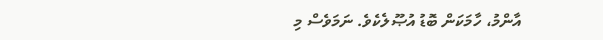އާންމު، ހާމަކަން ބޮޑު އުޞޫލެކެވެ. ނަމަވެސް މި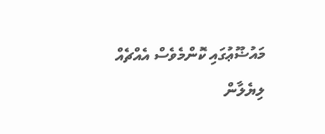މައުޟޫޢުގައި ކޮންމެވެސް އެއްޗެއް ލިޔެލާން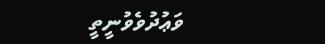ވަޢުދުވެވުނީތީ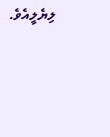ލިޔެލީއެވެ.